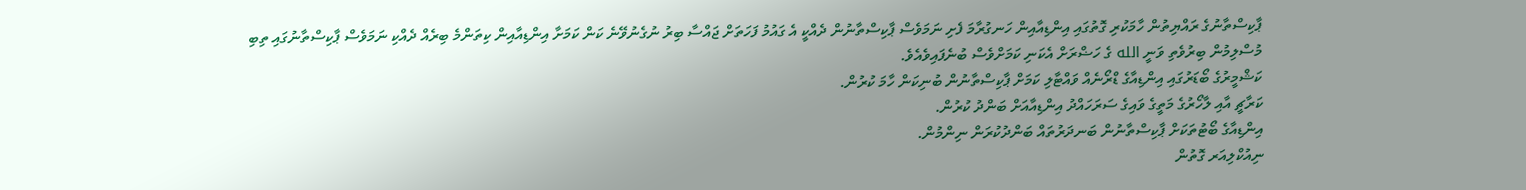ޕާކިސްތާނުގެ ރައްޔިތުން ހާމަކުރި ގޮތުގައި އިންޑިއާއިން ހަނގުރާމަ ފެށި ނަމަވެސް ޕާކިސްތާނުން ދެއްކީ އެ ގައުމު ފަހަތަށް ޖައްސާ ބިރު ނުގެނުވޭނެ ކަން ކަމަށާ އިންޑިއާއިން ކިތަންމެ ބިރެއް ދެއްކި ނަމަވެސް ޕާކިސްތާނުގައި ތިބި މުސްލިމުން ބިރުވެތި ވަނީ الله ގެ ހަޟްރަށް އެކަނި ކަމަށްވެސް ބުނެފައިވެއެވެ.
ކަޝްމީރުގެ ބޯޑަރުގައި އިންޑިއާގެ ޑްރޯނެއް ވައްޓާލި ކަމަށް ޕާކިސްތާނުން ބުނިކަން ހާމަ ކުރުން.
ކަރާޗީ އާއި ލާހޯރުގެ މަތީގެ ވައިގެ ސަރަހައްދު އިންޑިއާއަށް ބަންދު ކުރުން.
އިންޑިއާގެ ބޯޓުތަކަށް ޕާކިސްތާނުން ބަނދަރުތައް ބަންދުކުރަން ނިންމުން.
ނިއުކްލިއަރ ގޮތުން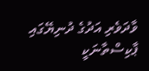ވާދަވެރި އަދުގެ ދުނިޔޭގައި ޕާކިސްތާނަކީ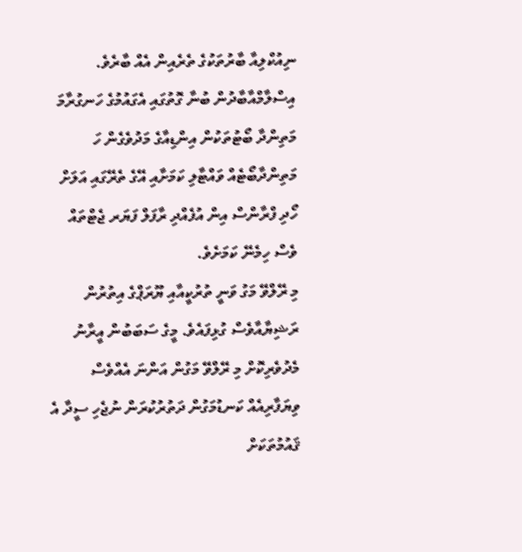ނިއުކްލިއާ ބާރުތަކުގެ ތެރެއިން އެއް ބާރެވެ.
އިސްލާމްއާބާދުން ބުނާ ގޮތުގައި އެގައުމުގެ ހަނގުރާމަ މަތިންދާ ބޯޓުތަކުން އިންޑިއާގެ މަދުވެގެން ހަ މަތިންދާބޯޓެއް ވައްޓާލި ކަމަށާއި އޭގެ ތެރޭގައި އަލަށް ހޯދި ފްރާންސް އިން އުފެއްދި ރާފަލް ފަޔަރ ޖެޓްތައް ވެސް ހިމެނޭ ކަމަށެވެ.
މި ރޭލްވޭ މަގު ވަނީ ތުރުކީއާއި ޔޫރަޕްގެ އިތުރުން ރަޝިޔާއާވެސް ގުޅިފައެވެ. މީގެ ސަބަބުން އީރާނު މެދުވެރިކޮށް މި ރޭލްވޭ މަގުން އަންނަ އެއްވެސް ވިޔަފާރިއެއް ކަނޑުމަގުން ދަތުރުކުރަން ނުޖެހި ސީދާ އެ ޤައުމުތަކަށް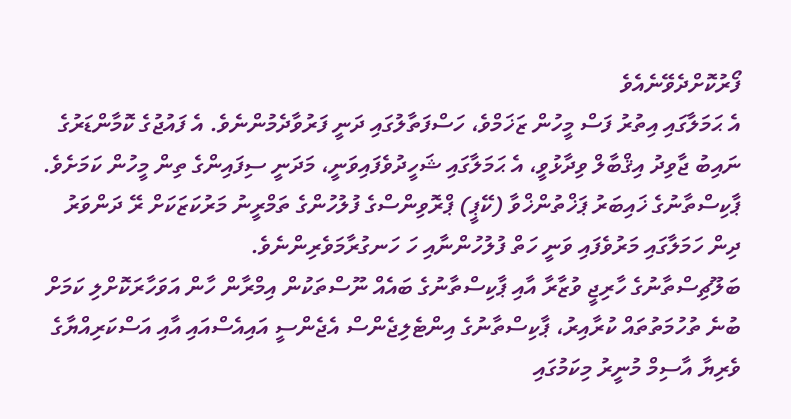ފޯރުކޮށްދެވޭނެއެވެ
އެ ޙަމަލާގައި އިތުރު ފަސް މީހުން ޒަޚަމްވެ، ހަސްފަތާލުގައި ދަނީ ފަރުވާދެމުންނެވެ. އެ ފައުޖުގެ ކޮމާންޑަރުގެ ނައިބު ޖާވިދު އިޤްބާލް ވިދާޅުވީ، އެ ޙަމަލާގައި ޝަހީދުވެފައިވަނީ، މަދަނީ ސިފައިންގެ ތިން މީހުން ކަމަށެވެ.
ޕާކިސްތާނުގެ ޚައިބަރު ޕަޚްތުންޚްވާ (ކޭޕީ) ޕްރޮވިންސްގެ ފުލުހުންގެ ތަމްރީނު މަރުކަޒަކަށް ރޭ ދަންވަރު ދިން ހަމަލާގައި މަރުވެފައި ވަނީ ހަތް ފުލުހުންނާއި ހަ ހަނގުރާމަވެރިންނެވެ.
ބަލޫޗިސްތާނުގެ ހާރިޖީ ވުޒާރާ އާއި ޕާކިސްތާނުގެ ބައެއް ނޫސްތަކުން އިމްރާން ހާން އަވަހާރަކޮށްލި ކަމަށް ބުނެ ތުހުމަތުތައް ކުރާއިރު، ޕާކިސްތާނުގެ އިންޓެލިޖެންސް އެޖެންސީ އައިއެސްއައި އާއި އަސްކަރިއްޔާގެ ވެރިޔާ އާސިމް މުނީރު މިކަމުގައި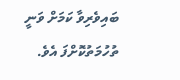ބައިވެރިވާ ކަމަށް ވަނީ ތުހުމަތުކޮށްފަ އެވެ.